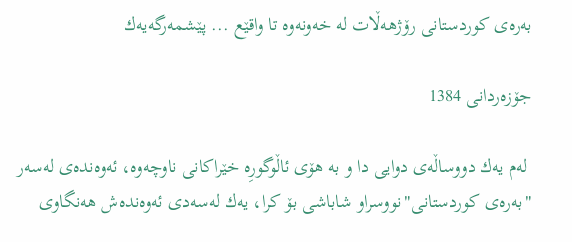به‌ره‌ی كوردستانی رۆژهه‌‌ڵات له‌ خه‌ونه‌وه‌ تا واقێع ... پێشمه‌رگه‌یه‌ك

جۆزه‌ردانی 1384

 له‌م یه‌ك دووساڵه‌ی دوایی دا و به‌ هۆی ئاڵوگورِه‌ خێراكانی ناوچه‌وه‌، ئه‌وه‌نده‌ی له‌سه‌ر "به‌ره‌ی كوردستانی"نووسراو شاباشی بۆ كرا، یه‌ك له‌سه‌دی ئه‌وه‌نده‌ش هه‌نگاوی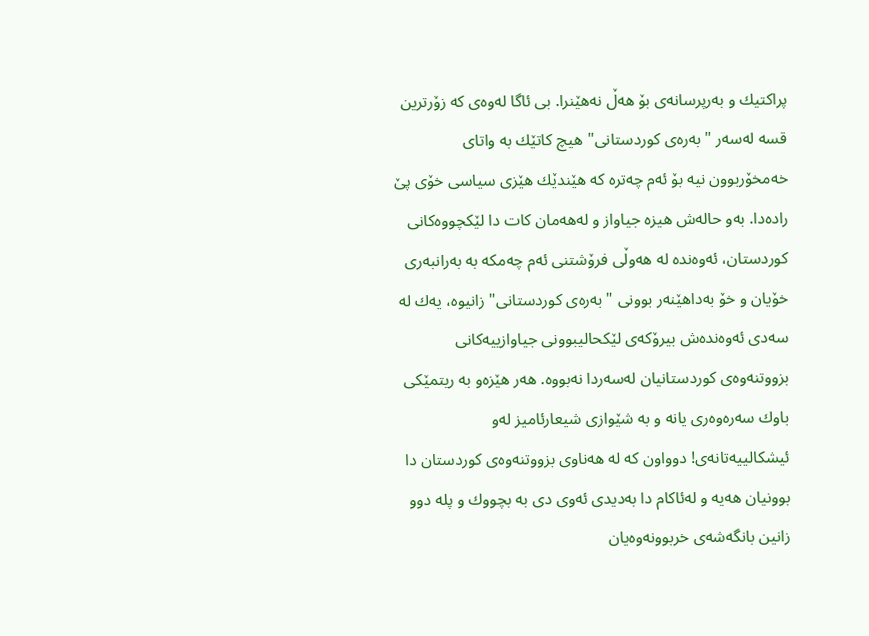پراكتیك و به‌رپرسانه‌ی بۆ هه‌ڵ نه‌هێنرا. بی ئاگا له‌وه‌ی كه‌ زۆرترین قسه‌ له‌سه‌ر "به‌ره‌ی كوردستانی" هیچ كاتێك به‌ واتای خه‌مخۆربوون نیه‌ بۆ ئه‌م چه‌تره‌ كه‌ هێندێك هێزی سیاسی خۆی پێ راده‌دا. به‌و حاله‌ش هیزه‌ جیاواز و له‌هه‌مان كات دا لێكچووه‌كانی كوردستان، ئه‌وه‌نده‌ له‌ هه‌وڵی فرۆشتنی ئه‌م چه‌مكه‌ به‌ به‌رانبه‌ری خۆیان و خۆ به‌داهێنه‌ر بوونی "به‌ره‌ی كوردستانی" زانیوه‌، یه‌ك له‌ سه‌دی ئه‌وه‌نده‌ش بیرۆكه‌ی لێكحالیبوونی جیاوازییه‌كانی بزووتنه‌وه‌ی كوردستانیان له‌سه‌ردا نه‌بووه‌. هه‌ر هێزه‌و به‌ ریتمێكی باوك سه‌ره‌وه‌ری یانه‌ و به‌ شێوازی شیعارئامیز له‌و ئیشكالییه‌تانه‌ی! دوواون كه‌ له‌ هه‌ناوی بزووتنه‌وه‌ی كوردستان دا بوونیان هه‌یه‌ و له‌ئاكام دا به‌دیدی ئه‌وی دی به‌ بچووك و پله‌ دوو زانین بانگه‌شه‌ی خربوونه‌وه‌یان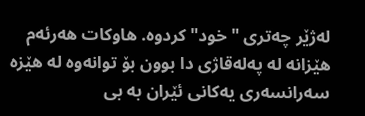له‌ژێر چه‌تری "خود" كردوه‌. هاوكات هه‌رئه‌م هێزانه‌ له‌ په‌له‌قاژی دا بوون بۆ توانه‌وه‌ له‌ هێزه‌ سه‌رانسه‌ری یه‌كانی ئێران به‌ بی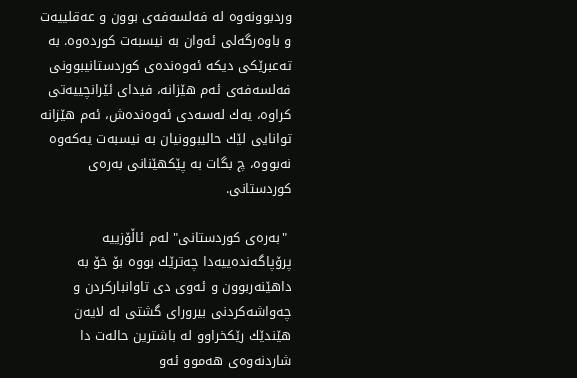وردبوونه‌وه‌ له‌ فه‌لسه‌فه‌ی بوون و عه‌قلییه‌ت و باوه‌رگه‌لی ئه‌وان به‌ نیسبه‌ت كورده‌وه‌. به‌ ته‌عبرێكی دیكه‌ ئه‌وه‌نده‌ی كوردستانیبوونی فه‌لسه‌فه‌ی ئه‌م هێزانه‌، فیدای ئێرانچییه‌تی كراوه‌، یه‌ك له‌سه‌دی ئه‌وه‌نده‌ش، ئه‌م هێزانه‌ توانایی لێك حالیبوونیان به‌ نیسبه‌ت یه‌كه‌وه‌ نه‌بووه‌، چ بگات به‌ پێكهێنانی به‌ره‌ی كوردستانی.

 "به‌ره‌ی كوردستانی" له‌م ئاڵۆزییه‌ پرۆپاگه‌نده‌ییه‌دا چه‌ترێك بووه‌ بۆ خۆ به‌ داهێنه‌ربوون و ئه‌وی دی تاوانباركردن و چه‌واشه‌كردنی بیرورای گشتی له‌ لایه‌ن هێندێك رێكخراوو له‌ باشترین حاله‌ت دا شاردنه‌وه‌ی هه‌موو ئه‌و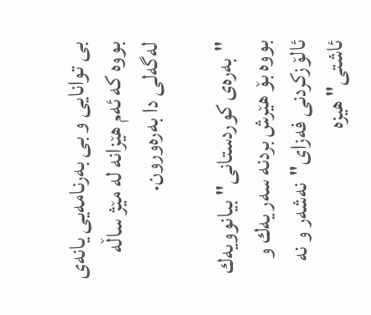بی توانایی و بی به‌رنامه‌یی یانه‌ی بووه‌ كه‌ ئه‌م هێزانه‌ له‌ مێژ ساڵه‌ له‌گه‌لی دا به‌ره‌ورون.

"به‌ره‌ی كوردستانی" بیانوویه‌ك بووه‌ بۆ هێرش بردنه‌ سه‌ر یه‌ك و ئالۆزكردنی فه‌زای"نه‌شه‌ر و نه‌ ئاشتی" هیزه‌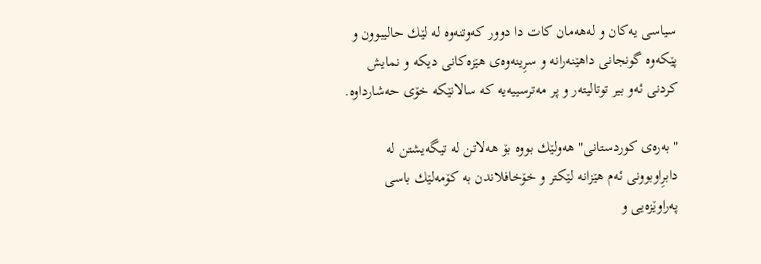سیاسی یه‌كان و له‌هه‌مان كات دا دوور كه‌وتنه‌وه‌ له‌ لێك حالیبوون و پێكه‌وه‌ گونجانی داهێنه‌رانه‌ و سرِینه‌وه‌ی هێزه‌كانی دیكه‌ و نمایش كردنی ئه‌و بیر توتالیته‌ر و پر مه‌ترسییه‌یه‌ كه‌ سالانێكه‌ خۆی حه‌شارداوه‌.

"به‌ره‌ی كوردستانی" هه‌ولێك بووه‌ بۆ هه‌لاتن له‌ تیگه‌یشتن له‌ دابرِاوبوونی ئه‌م هێزانه‌ لێكتر و خۆخافلاندن به‌ كۆمه‌لێك باسی په‌راوێزه‌یی و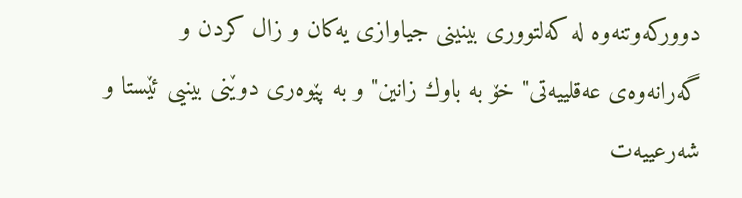دووركه‌وتنه‌وه‌ له‌ كه‌لتووری بینینی جیاوازی یه‌كان و زال كردن و گه‌رانه‌وه‌ی عه‌قلییه‌تی" خۆ به‌ باوك زانین" و به‌ پێوه‌ری دوێنی بینیی ئێستا و شه‌رعییه‌ت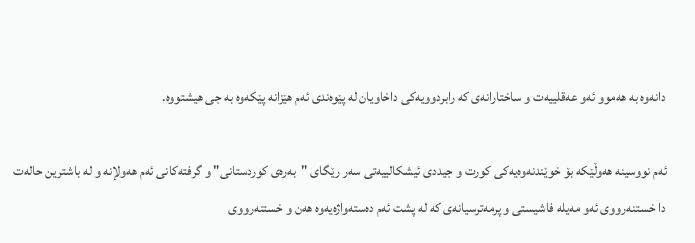دانه‌وه‌ به‌ هه‌موو ئه‌و عه‌قلییه‌ت و ساختارانه‌ی كه‌ رابردوویه‌كی داخاویان له‌ پێوه‌ندی ئه‌م هێزانه‌ پێكه‌وه‌ به‌ جی هیشتووه‌.

ئه‌م نووسینه‌ هه‌وڵێكه‌ بۆ خوێندنه‌وه‌یه‌كی كورت و جیددی ئیشكالییه‌تی سه‌ر رێگای "به‌ره‌ی كوردستانی" و گرفته‌كانی ئه‌م هه‌ولإنه‌ و له‌ باشترین حاله‌ت دا خستنه‌رووی ئه‌و مه‌یله‌ فاشیستی و پرمه‌ترسیانه‌ی كه‌ له‌ پشت ئه‌م ده‌سته‌واژه‌یه‌وه‌ هه‌ن و خستنه‌رووی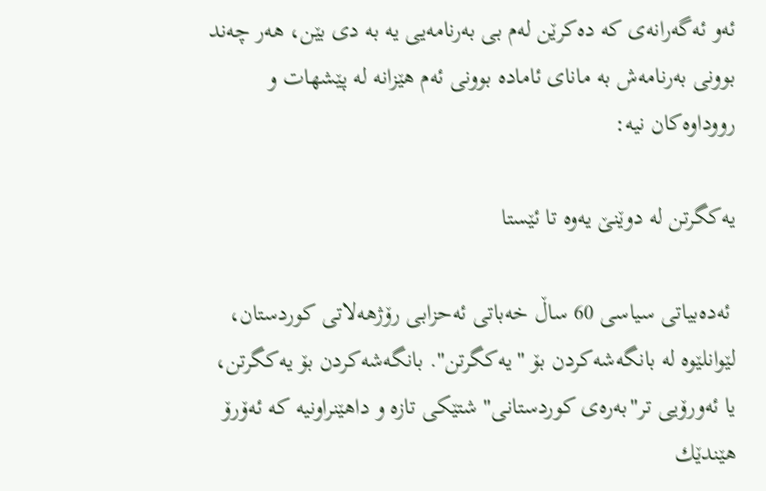ئه‌و ئه‌گه‌رانه‌ی كه‌ ده‌كرێن له‌م بی به‌رنامه‌یی یه‌ به‌ دی بێن، هه‌ر چه‌ند بوونی به‌رنامه‌ش به‌ مانای ئاماده‌ بوونی ئه‌م هێزانه‌ له‌ پێشهات و رووداوه‌كان نیه‌:

یه‌كگرتن له‌ دوێنێ یه‌وه‌ تا ئێستا

 ئه‌ده‌بیاتی سیاسی 60 ساڵ خه‌باتی ئه‌حزابی رۆژهه‌لاتی كوردستان، لێوانلێوه‌ له‌ بانگه‌شه‌كردن بۆ "یه‌كگرتن". بانگه‌شه‌كردن بۆ یه‌كگرتن، یا ئه‌ورۆیی تر"به‌ره‌ی كوردستانی" شتێكی تازه‌ و داهێنراونیه‌ كه‌ ئه‌ۆرۆ هێندێك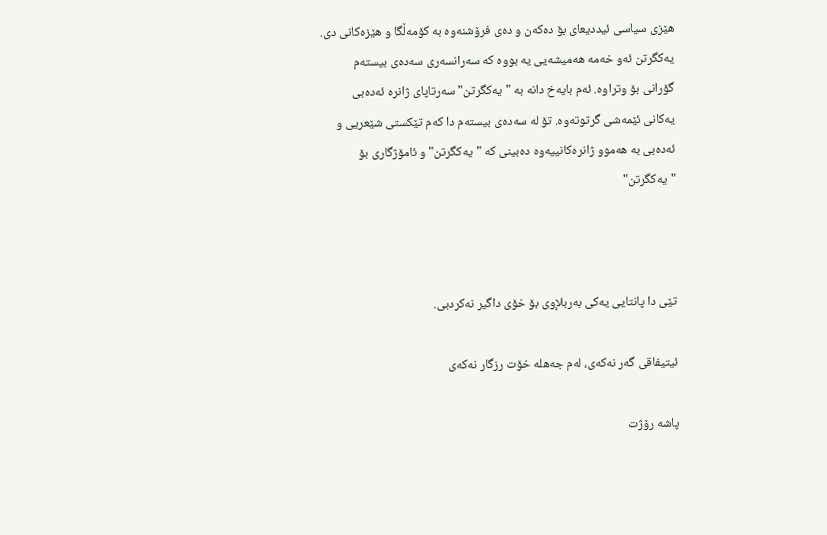هێزی سیاسی ئیددیعای بۆ ده‌كه‌ن و ده‌ی فرۆشنه‌وه‌ به‌ كۆمه‌ڵگا و هێزه‌كانی دی. یه‌كگرتن ئه‌و خه‌مه‌ هه‌میشه‌یی یه‌ بووه‌ كه‌ سه‌رانسه‌ری سه‌ده‌ی بیسته‌م گۆرانی بۆ وتراوه‌. ئه‌م بایه‌خ دانه‌ به‌ "یه‌كگرتن" سه‌رتاپای ژانره‌ ئه‌ده‌بی یه‌كانی ئێمه‌شی گرتوته‌وه‌. تۆ له‌ سه‌ده‌ی بیسته‌م دا كه‌م تێكستی شێعریی و ئه‌ده‌بی به‌ هه‌موو ژانره‌كانییه‌وه‌ ده‌بینی كه‌ "یه‌كگرتن" و ئامۆژگاری بۆ "یه‌كگرتن"



تێی دا پانتایی یه‌كی به‌ربلإوی بۆ خۆی داگیر نه‌كردبی.

ئیتیفاقی گه‌ر نه‌كه‌ی، له‌م جه‌هله‌ خۆت رزگار نه‌كه‌ی

پاشه‌ رۆژت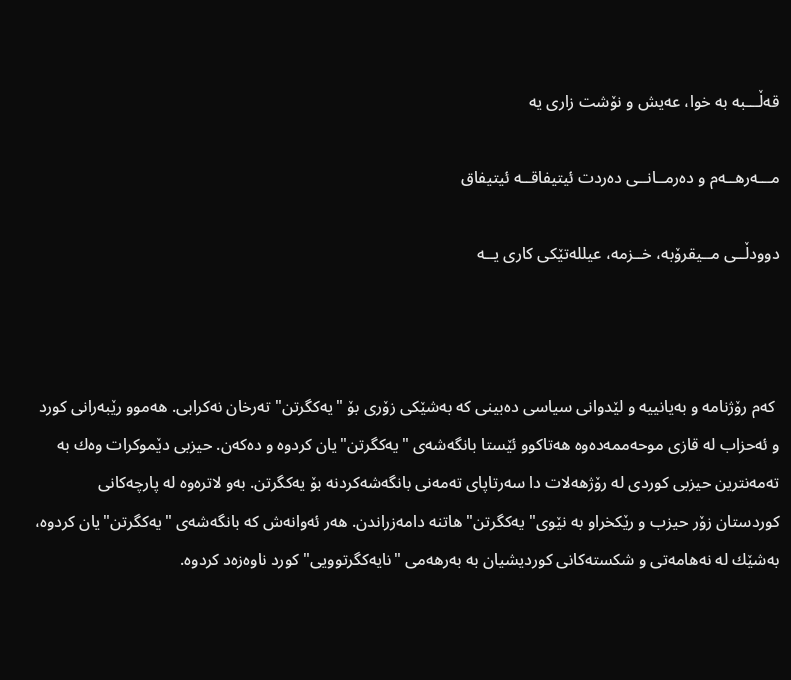قه‌ڵـــبه‌ به‌ خوا، عه‌یش و نۆشت زاری یه‌

مـــه‌رهــه‌م و ده‌رمــانــی ده‌ردت ئیتیفاقــه‌ ئیتیفاق

دوودڵــی مــیقرۆبه‌، خــزمه‌، عیلله‌تێكی كاری یــه‌



 كه‌م رۆژنامه‌ و به‌یانییه‌ و لێدوانی سیاسی ده‌بینی كه‌ به‌شێكی زۆری بۆ "یه‌كگرتن" ته‌رخان نه‌كرابی. هه‌موو رێبه‌رانی كورد و ئه‌حزاب له‌ قازی موحه‌ممه‌ده‌وه‌ هه‌تاكوو ئێستا بانگه‌شه‌ی "یه‌كگرتن"یان كردوه‌ و ده‌كه‌ن. حیزبی دێموكرات وه‌ك به‌ ته‌مه‌نترین حیزبی كوردی له‌ رۆژهه‌لات دا سه‌رتاپای ته‌مه‌نی بانگه‌شه‌كردنه‌ بۆ یه‌كگرتن. به‌و لاتره‌وه‌ له‌ پارچه‌كانی كوردستان زۆر حیزب و رێكخراو به‌ نێوی" یه‌كگرتن" هاتنه‌ دامه‌زراندن. هه‌ر ئه‌وانه‌ش كه‌ بانگه‌شه‌ی "یه‌كگرتن"یان كردوه‌، به‌شێك له‌ نه‌هامه‌تی و شكسته‌كانی كوردیشیان به‌ به‌رهه‌می "نایه‌كگرتوویی" كورد ناوه‌زه‌د كردوه‌.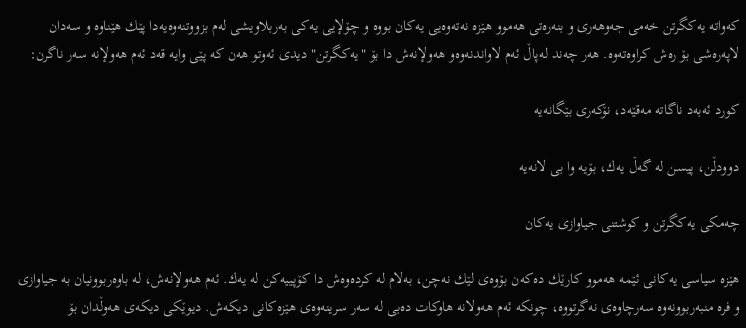كه‌واته‌ یه‌كگرتن خه‌می جه‌وهه‌ری و بنه‌ره‌تی هه‌موو هێزه‌ نه‌ته‌وه‌یی یه‌كان بووه‌ و چۆلإیی یه‌كی به‌ربلاویشی له‌م بزووتنه‌وه‌یه‌دا پێك هێناوه‌ و سه‌دان لاپه‌ره‌شی بۆ ره‌ش كراوه‌ته‌وه‌. هه‌ر چه‌ند له‌پاڵ ئه‌م لاواندنه‌وه‌و هه‌ولإنه‌ش دا بۆ "یه‌كگرتن" دیدی ئه‌وتو هه‌ن كه‌ پێی وایه‌ قه‌د ئه‌م هه‌ولإنه‌ سه‌ر ناگرن:

كورد ئه‌به‌د ناگاته‌ مه‌قێه‌د، نۆكه‌ری بێگانه‌یه‌

دوودڵن، پیسن له‌ گه‌ڵ یه‌ك، بۆیه‌ وا بی لانه‌یه‌

چه‌مكی یه‌كگرتن و كوشتنی جیاوازی یه‌كان

هێزه‌ سیاسی یه‌كانی ئێمه‌ هه‌موو كارێك ده‌كه‌ن بۆوه‌ی لێك نه‌چن، به‌لام له‌ كرده‌وه‌ش دا كۆپییه‌كن له‌ یه‌ك. ئه‌م هه‌ولإنه‌ش، له‌ باوه‌ربوونیان به‌ جیاوازی و فره‌ منبه‌ربوونه‌وه‌ سه‌رچاوه‌ی نه‌گرتووه‌، چونكه‌ ئه‌م هه‌ولانه‌ هاوكات ده‌بی له‌ سه‌ر سرینه‌وه‌ی هێزه‌كانی دیكه‌ش. دیوێكی دیكه‌ی هه‌وڵدان بۆ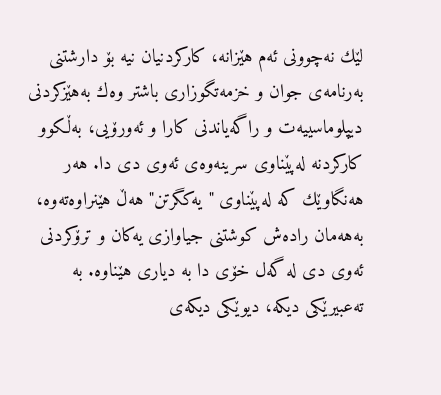لێك نه‌چوونی ئه‌م هێزانه‌، كاركردنیان نیه‌ بۆ دارشتنی به‌رنامه‌ی جوان و خزمه‌تگوزاری باشتر وه‌ك به‌هێزكردنی دیپلوماسییه‌ت و راگه‌یاندنی كارا و ئه‌ورۆیی، به‌ڵكوو كاركردنه‌ له‌پێناوی سرینه‌وه‌ی ئه‌وی دی دا. هه‌ر هه‌نگاوێك كه‌ له‌پێناوی "یه‌كگرتن" هه‌ڵ هێنراوه‌ته‌وه‌، به‌هه‌مان راده‌ش كوشتنی جیاوازی یه‌كان و ترۆكردنی ئه‌وی دی له‌ گه‌ل خۆی دا به‌ دیاری هێناوه‌. به‌ ته‌عبیرێكی دیكه‌، دیوێكی دیكه‌ی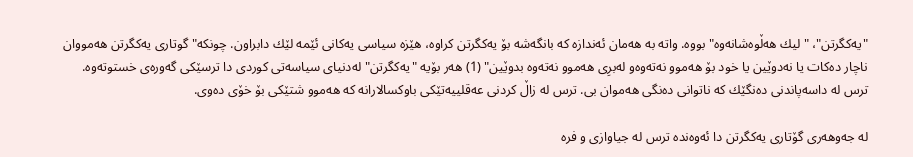"یه‌كگرتن"، "لیك هه‌ڵوه‌شانه‌وه‌" بووه‌. واته‌ به‌ هه‌مان ئه‌ندازه‌ كه‌ بانگه‌شه‌ بۆ یه‌كگرتن كراوه‌، هێزه‌ سیاسی یه‌كانی ئێمه‌ لێك دابراون. چونكه‌" گوتاری یه‌كگرتن هه‌مووان ناچار ده‌كات یا نه‌دوێین یا خود بۆ هه‌موو نه‌ته‌وه‌و له‌برِی هه‌موو نه‌ته‌وه‌ بدوێین" (1) هه‌ر بۆیه‌ "یه‌كگرتن" له‌دنیای سیاسه‌تی كوردی دا ترسێكی گه‌وره‌ی خستوته‌وه‌. ترس له‌ داسه‌پاندنی ده‌نگێك كه‌ ناتوانی ده‌نگی هه‌موان بی. ترس له‌ زاڵ كردنی عه‌قلییه‌تێكی باوكسالارانه‌ كه‌ هه‌موو شتێكی بۆ خۆی ده‌وی.

له‌ جه‌وهه‌ری گۆتاری یه‌كگرتن دا ئه‌وه‌نده‌ ترس له‌ جیاوازی و فره‌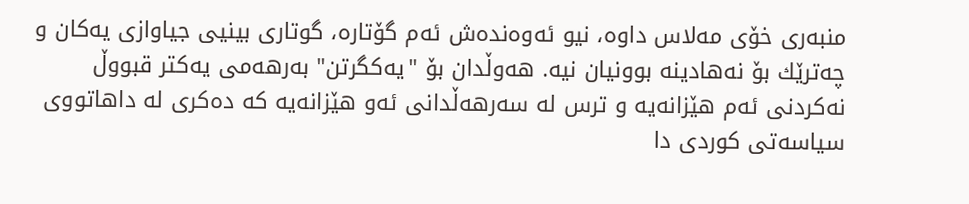منبه‌ری خۆی مه‌لاس داوه‌، نیو ئه‌وه‌نده‌ش ئه‌م گۆتاره‌، گوتاری بینیی جیاوازی یه‌كان و چه‌ترێك بۆ نه‌هادینه‌ بوونیان نیه‌. هه‌وڵدان بۆ "یه‌كگرتن" به‌رهه‌می یه‌كتر قبووڵ نه‌كردنی ئه‌م هێزانه‌یه‌ و ترس له‌ سه‌رهه‌ڵدانی ئه‌و هێزانه‌یه‌ كه‌ ده‌كری له‌ داهاتووی سیاسه‌تی كوردی دا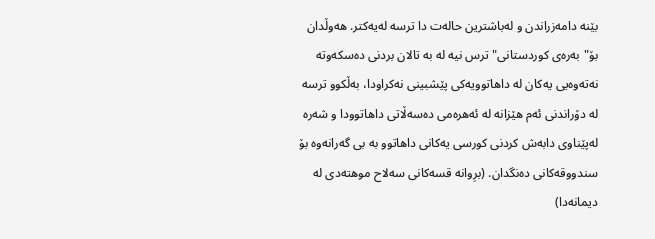بێنه‌ دامه‌زراندن و له‌باشترین حاله‌ت دا ترسه‌ له‌یه‌كتر. هه‌وڵدان بۆ"به‌ره‌ی كوردستانی" ترس نیه‌ له‌ به‌ تالان بردنی ده‌سكه‌وته‌ نه‌ته‌وه‌یی یه‌كان له‌ داهاتوویه‌كی پێشبینی نه‌كراودا، به‌ڵكوو ترسه‌ له‌ دۆراندنی ئه‌م هێزانه‌ له‌ ئه‌هره‌می ده‌سه‌‌ڵاتی داهاتوودا و شه‌ره‌ له‌پێناوی دابه‌ش كردنی كورسی یه‌كانی داهاتوو به‌ بی گه‌رانه‌وه‌ بۆ سندووقه‌كانی ده‌نگدان. (برِوانه‌ قسه‌كانی سه‌لاح موهته‌دی له‌ دیمانه‌دا)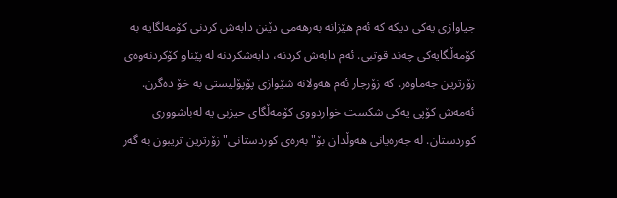جیاوازی یه‌كی دیكه‌ كه‌ ئه‌م هێزانه‌ به‌رهه‌می دێنن دابه‌ش كردنی كۆمه‌لگایه‌ به‌ كۆمه‌ڵگایه‌كی چه‌ند قوتبی. ئه‌م دابه‌ش كردنه‌، دابه‌شكردنه‌ له‌ پێناو كۆكردنه‌وه‌ی زۆرترین جه‌ماوه‌ر. كه‌ زۆرجار ئه‌م هه‌ولانه‌ شێوازی پۆپۆلیستی به‌ خۆ ده‌گرن. ئه‌مه‌ش كۆپی یه‌كی شكست خواردووی كۆمه‌ڵگای حیزبی یه‌ له‌باشووری كوردستان. له‌ جه‌ره‌یانی هه‌وڵدان بۆ" به‌ره‌ی كوردستانی" زۆرترین تریبون به‌ گه‌ر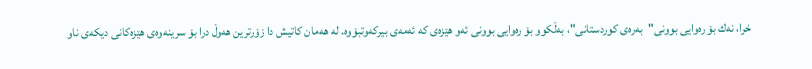خرا، نه‌ك بۆ ره‌وایی بوونی"به‌ره‌ی كوردستانی"، به‌ڵكوو بۆ ره‌وایی بوونی ئه‌و هێزه‌ی كه‌ ئه‌مه‌ی بیركه‌وتبۆوه‌. له‌ هه‌مان كاتیش دا زۆرترین هه‌وڵ درا بۆ سرینه‌وه‌ی هێزه‌كانی دیكه‌ی ناو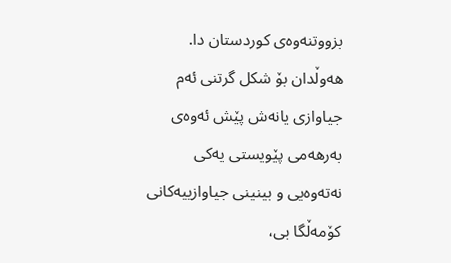بزووتنه‌وه‌ی كوردستان دا. هه‌وڵدان بۆ شكل گرتنی ئه‌م جیاوازی یانه‌ش پێش ئه‌وه‌ی به‌رهه‌می پێویستی یه‌كی نه‌ته‌وه‌یی و بینینی جیاوازییه‌كانی كۆمه‌ڵگا بی،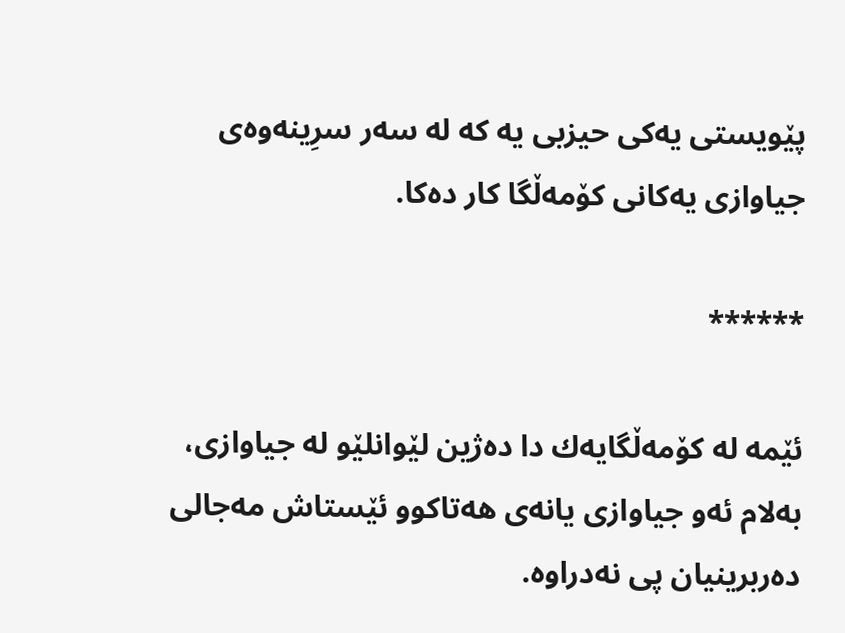پێویستی یه‌كی حیزبی یه‌ كه‌ له‌ سه‌ر سرِینه‌وه‌ی جیاوازی یه‌كانی كۆمه‌ڵگا كار ده‌كا.

******

ئێمه‌ له‌ كۆمه‌ڵگایه‌ك دا ده‌ژین لێوانلێو له‌ جیاوازی، به‌لام ئه‌و جیاوازی یانه‌ی هه‌تاكوو ئێستاش مه‌جالی ده‌ربرینیان پی نه‌دراوه‌.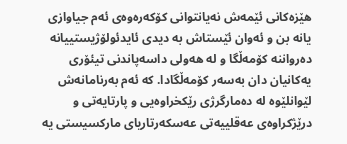هێزه‌كانی ئێمه‌ش نه‌یانتوانی كۆكه‌ره‌وه‌ی ئه‌م جیاوازی یانه‌ بن و ئه‌وان ئێستاش به‌ دیدی ئایدئولۆژیستییانه‌ ده‌رواننه‌ كۆمه‌ڵگا و له‌ هه‌ولی داسه‌پاندنی تیئۆری یه‌كانیان دان به‌سه‌ر كۆمه‌ڵگادا. كه‌ ئه‌م به‌رنامانه‌ش لێوانلێوه‌ له‌ ده‌مارگرژی رێكخراوه‌یی و پارتایه‌تی و درێژكراوه‌ی عه‌قلییه‌تی عه‌سكه‌رتاریای ماركسیستی یه‌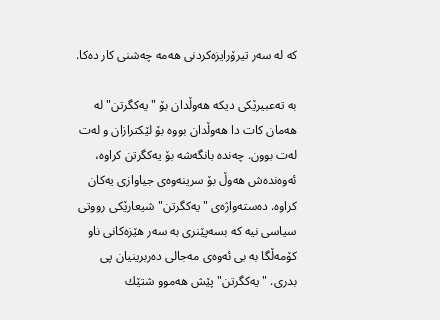كه‌ له‌ سه‌ر تیرۆرایزه‌كردنی هه‌مه‌ چه‌شنی كار ده‌كا.

به‌ ته‌عبیرێكی دیكه‌ هه‌وڵدان بۆ "یه‌كگرتن" له‌ هه‌مان كات دا هه‌وڵدان بووه‌ بۆ لێكترازان و له‌ت له‌ت بوون. چه‌نده‌ بانگه‌شه‌ بۆ یه‌كگرتن كراوه‌، ئه‌وه‌نده‌ش هه‌وڵ بۆ سرینه‌وه‌ی جیاوازی یه‌كان كراوه‌. ده‌سته‌واژه‌ی "یه‌كگرتن" شیعارێكی رووتی سیاسی نیه‌ كه‌ بسه‌پێنری به‌ سه‌ر هێزه‌كانی ناو كۆمه‌ڵگا به‌ بی ئه‌وه‌ی مه‌جالی ده‌ربرینیان پی بدری. "یه‌كگرتن" پێش هه‌موو شتێك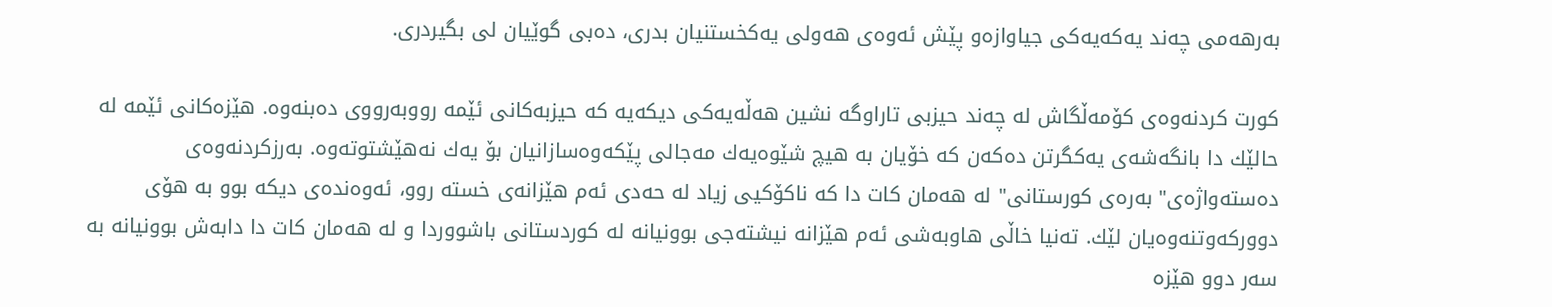به‌رهه‌می چه‌ند یه‌كه‌یه‌كی جیاوازه‌و پێش ئه‌وه‌ی هه‌ولی یه‌كخستنیان بدری، ده‌بی گوێیان لی بگیردری.

كورت كردنه‌وه‌ی كۆمه‌ڵگاش له‌ چه‌ند حیزبی تاراوگه‌ نشین هه‌ڵه‌یه‌كی دیكه‌یه‌ كه‌ حیزبه‌كانی ئێمه‌ رووبه‌رووی ده‌بنه‌وه‌. هێزه‌كانی ئێمه‌ له‌ حالێك دا بانگه‌شه‌ی یه‌كگرتن ده‌كه‌ن كه‌ خۆیان به‌ هیچ شێوه‌یه‌ك مه‌جالی پێكه‌وه‌سازانیان بۆ یه‌ك نه‌هێشتوته‌وه‌. به‌رزكردنه‌وه‌ی ده‌سته‌واژه‌ی" به‌ره‌ی كورستانی" له‌ هه‌مان كات دا كه‌ ناكۆكیی زیاد له‌ حه‌دی ئه‌م هێزانه‌ی خسته‌ روو، ئه‌وه‌نده‌ی دیكه‌ بوو به‌ هۆی دووركه‌وتنه‌وه‌یان لێك. ته‌نیا خاڵی هاوبه‌شی ئه‌م هێزانه‌ نیشته‌جی بوونیانه‌ له‌ كوردستانی باشووردا و له‌ هه‌مان كات دا دابه‌ش بوونیانه‌ به‌ سه‌ر دوو هێزه‌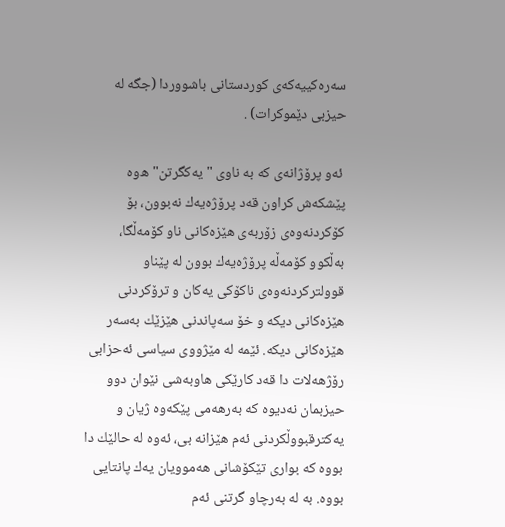سه‌ره‌كییه‌كه‌ی كوردستانی باشووردا (جگه‌ له‌ حیزبی دێموكرات) .

 ئه‌و پرۆژانه‌ی كه‌ به‌ ناوی "یه‌كگرتن"ه‌وه‌ پێشكه‌ش كراون قه‌د پرۆژه‌یه‌ك نه‌بوون، بۆ كۆكردنه‌وه‌ی زۆربه‌ی هێزه‌كانی ناو كۆمه‌ڵگا، به‌ڵكوو كۆمه‌ڵه‌ پرۆژه‌یه‌ك بوون له‌ پێناو قوولتركردنه‌وه‌ی ناكۆكی یه‌كان و ترۆكردنی هێزه‌كانی دیكه‌ و خۆ سه‌پاندنی هێزێك به‌سه‌ر هێزه‌كانی دیكه‌. ئێمه‌ له‌ مێژووی سیاسی ئه‌حزابی رۆژهه‌لات دا قه‌د كارێكی هاوبه‌شی نێوان دوو حیزبمان نه‌دیوه‌ كه‌ به‌رهه‌می پێكه‌وه‌ ژیان و یه‌كترقبووڵكردنی ئه‌م هێزانه‌ بی، ئه‌وه‌ له‌ حالێك دا بووه‌ كه‌ بواری تێكۆشانی هه‌موویان یه‌ك پانتایی بووه‌. به‌ له‌ به‌رچاو گرتنی ئه‌م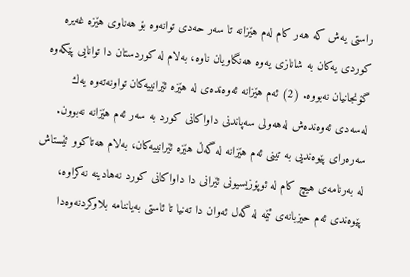راستی یه‌ش كه‌ هه‌ر كام له‌م هێزانه‌ تا سه‌ر حه‌دی توانه‌وه‌ بۆ هه‌ناوی هێزه‌ غه‌یره‌ كوردی یه‌كان به‌ شانازی یه‌وه‌ هه‌نگاویان ناوه‌، به‌لام له‌ كوردستان دا توانایی پێكه‌وه‌ گۆنجانیان نه‌بووه‌. (2) ئه‌م هێزانه‌ ئه‌وه‌نده‌ی له‌ هێزه‌ ئێرانییه‌كان تواونه‌ته‌وه‌ یه‌ك له‌سه‌دی ئه‌وه‌نده‌ش له‌هه‌ولی سه‌پاندنی داواكانی كورد به‌ سه‌ر ئه‌م هێزانه‌ نه‌بوون. سه‌ره‌رای پێوه‌ندیی به‌ تینی ئه‌م هێزانه‌ له‌ گه‌ڵ هێزه‌ ئێرانییه‌كان، به‌لام هه‌تاكوو ئێستاش له‌ به‌رنامه‌ی هیچ كام له‌ ئوپۆزیسیونی ئێرانی دا داواكانی كورد نه‌هادینه‌ نه‌كراوه‌، پێوه‌ندی ئه‌م حیزبانه‌ی ئێمه‌ له‌ گه‌ل ئه‌وان دا ته‌نیا تا ئاستی به‌یاننامه‌ بلاوكردنه‌وه‌دا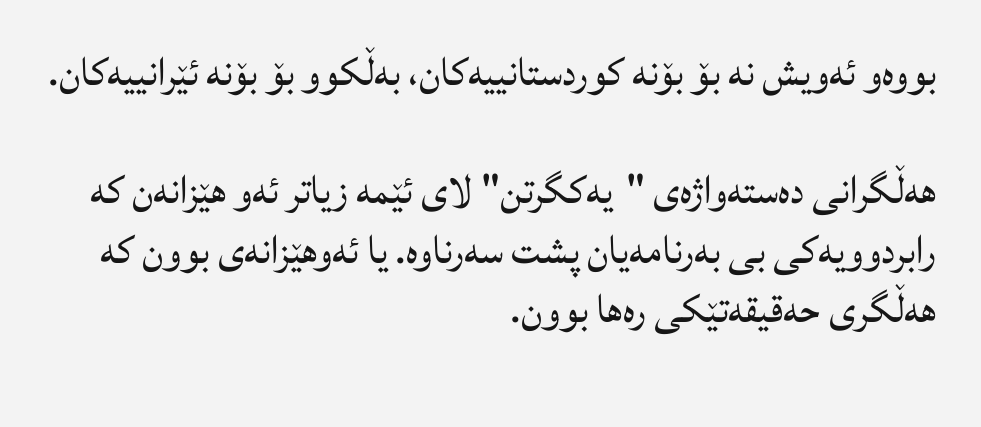بووه‌و ئه‌ویش نه‌ بۆ بۆنه‌ كوردستانییه‌كان، به‌ڵكوو بۆ بۆنه‌ ئێرانییه‌كان.

هه‌ڵگرانی ده‌سته‌واژه‌ی "یه‌كگرتن" لای ئێمه‌ زیاتر ئه‌و هێزانه‌ن كه‌ رابردوویه‌كی بی به‌رنامه‌یان پشت سه‌رناوه‌. یا ئه‌وهێزانه‌ی بوون كه‌ هه‌ڵگری حه‌قیقه‌تێكی ره‌ها بوون.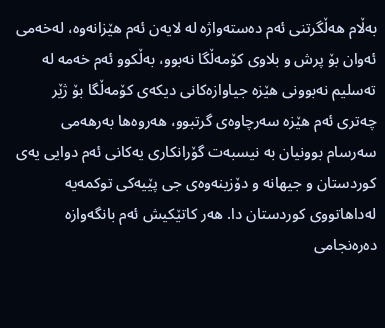به‌‌ڵام هه‌ڵگرتنی ئه‌م ده‌سته‌واژه‌ له‌ لایه‌ن ئه‌م هێزانه‌وه‌، له‌خه‌می ئه‌وان بۆ پرش و بلاوی كۆمه‌ڵگا نه‌بوو، به‌ڵكوو ئه‌م خه‌مه‌ له‌ ته‌سلیم نه‌بوونی هێزه‌ جیاوازه‌كانی دیكه‌ی كۆمه‌ڵگا بۆ ژێر چه‌تری ئه‌م هێزه‌ سه‌رچاوه‌ی گرتبوو، هه‌روه‌ها به‌رهه‌می سه‌رسام بوونیان به‌ نیسبه‌ت گۆرانكاری یه‌كانی ئه‌م دوایی یه‌ی كوردستان و جیهانه‌ و دۆزینه‌وه‌ی جی پێیه‌كی توكمه‌یه‌ له‌داهاتووی كوردستان دا. هه‌ر كاتێكیش ئه‌م بانگه‌وازه‌ ده‌ره‌نجامی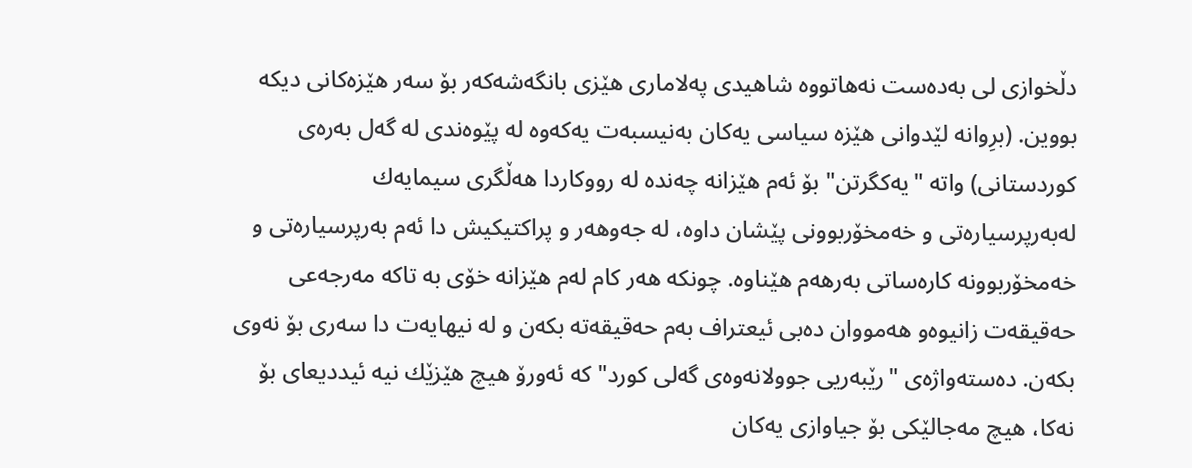دڵخوازی لی به‌ده‌ست نه‌هاتووه‌ شاهیدی په‌لاماری هێزی بانگه‌شه‌كه‌ر بۆ سه‌ر هێزه‌كانی دیكه‌ بووین. (برِوانه‌ لێدوانی هێزه‌ سیاسی یه‌كان به‌نیسبه‌ت یه‌كه‌وه‌ له‌ پێوه‌ندی له‌ گه‌ل به‌ره‌ی كوردستانی) واته‌ "یه‌كگرتن" بۆ ئه‌م هێزانه‌ چه‌نده‌ له‌ رووكاردا هه‌ڵگری سیمایه‌ك له‌به‌رپرسیاره‌تی و خه‌مخۆربوونی پێشان داوه‌، له‌ جه‌وهه‌ر و پراكتیكیش دا ئه‌م به‌رپرسیاره‌تی و خه‌مخۆربوونه‌ كاره‌ساتی به‌رهه‌م هێناوه‌. چونكه‌ هه‌ر كام له‌م هێزانه‌ خۆی به‌ تاكه‌ مه‌رجه‌عی حه‌قیقه‌ت زانیوه‌و هه‌مووان ده‌بی ئیعتراف به‌م حه‌قیقه‌ته‌ بكه‌ن و له‌ نیهایه‌ت دا سه‌ری بۆ نه‌وی بكه‌ن. ده‌سته‌واژه‌ی "رێبه‌ریی جوولانه‌وه‌ی گه‌لی كورد" كه‌ ئه‌ورۆ هیچ هێزێك نیه‌ ئیددیعای بۆ نه‌كا، هیچ مه‌جالێكی بۆ جیاوازی یه‌كان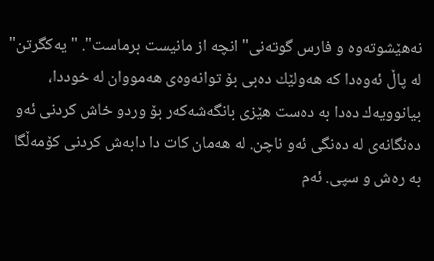نه‌هێشوته‌وه‌ و فارس گوته‌نی"انچه‌ از مانیست برماست". "یه‌كگرتن" له‌ پاڵ ئه‌وه‌دا كه‌ هه‌ولێك ده‌بی بۆ توانه‌وه‌ی هه‌مووان له‌ خوددا، بیانوویه‌ك ده‌دا به‌ ده‌ست هێزی بانگه‌شه‌كه‌ر بۆ وردو خاش كردنی ئه‌و ده‌نگانه‌ی له‌ ده‌نگی ئه‌و ناچن. له‌ هه‌مان كات دا دابه‌ش كردنی كۆمه‌ڵگا به‌ ره‌ش و سپی. ئه‌م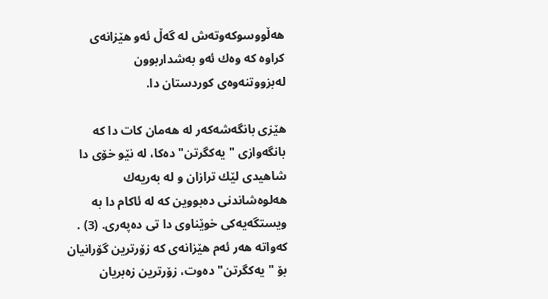هه‌ڵووسوكه‌وته‌ش له‌ گه‌ڵ ئه‌و هێزانه‌ی كراوه‌ كه‌ وه‌ك ئه‌و به‌شداربوون له‌بزووتنه‌وه‌ی كوردستان دا.

هێزی بانگه‌شه‌كه‌ر له‌ هه‌مان كات دا كه‌ بانگه‌وازی "یه‌كگرتن" ده‌كا، له‌ نێو خۆی دا شاهیدی لێك ترازان و له‌ به‌ریه‌ك هه‌لوه‌شاندنی ده‌بووین كه‌ له‌ ئاكام دا به‌ ویستگه‌یه‌كی خوێناوی دا تی ده‌په‌ری. (3) . كه‌واته‌ هه‌ر ئه‌م هێزانه‌ی كه‌ زۆرترین گۆرانیان بۆ "یه‌كگرتن" ده‌وت، زۆرترین زه‌بریان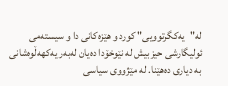له‌"یه‌كگرتوویی" كورد و هێزه‌كانی دا و سیسته‌می ئولیگارشی حیزبیش له‌ نێوخۆدا ده‌یان له‌به‌ر یه‌كهه‌ڵوه‌شانی به‌ دیاری ده‌هێنا. له‌ مێژووی سیاسی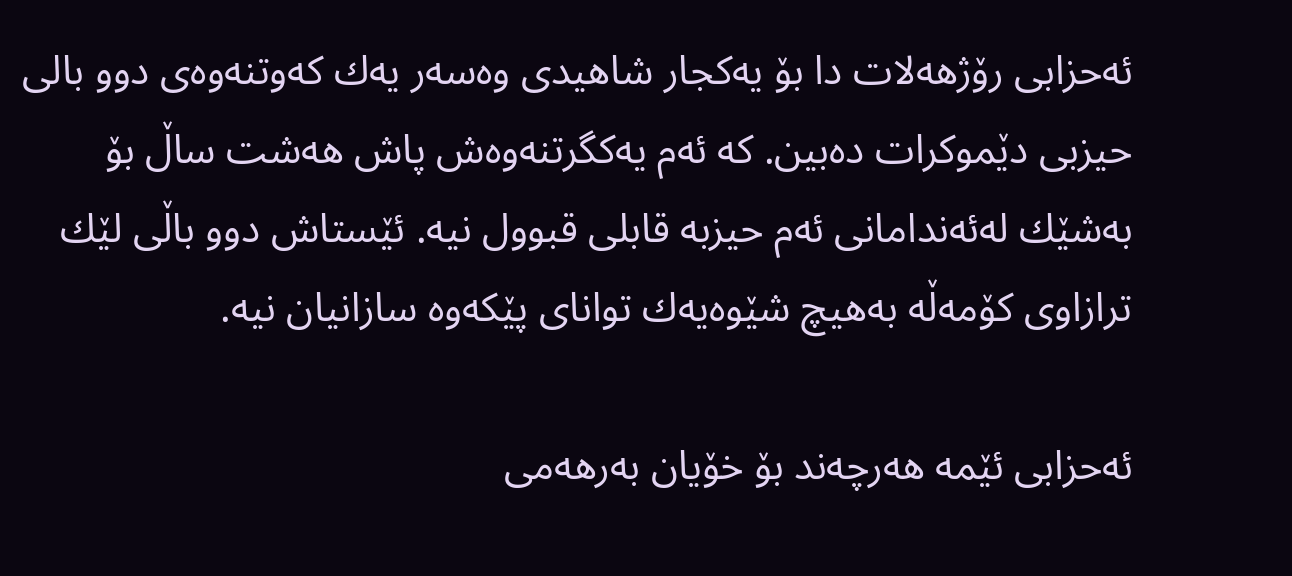ئه‌حزابی رۆژهه‌لات دا بۆ یه‌كجار شاهیدی وه‌سه‌ر یه‌ك كه‌وتنه‌وه‌ی دوو بالی حیزبی دێموكرات ده‌بین. كه‌ ئه‌م یه‌كگرتنه‌وه‌ش پاش هه‌شت ساڵ بۆ به‌شێك له‌ئه‌ندامانی ئه‌م حیزبه‌ قابلی قبوول نیه‌. ئێستاش دوو باڵی لێك ترازاوی كۆمه‌ڵه‌ به‌هیچ شێوه‌یه‌ك توانای پێكه‌وه‌ سازانیان نیه‌.

ئه‌حزابی ئێمه‌ هه‌رچه‌ند بۆ خۆیان به‌رهه‌می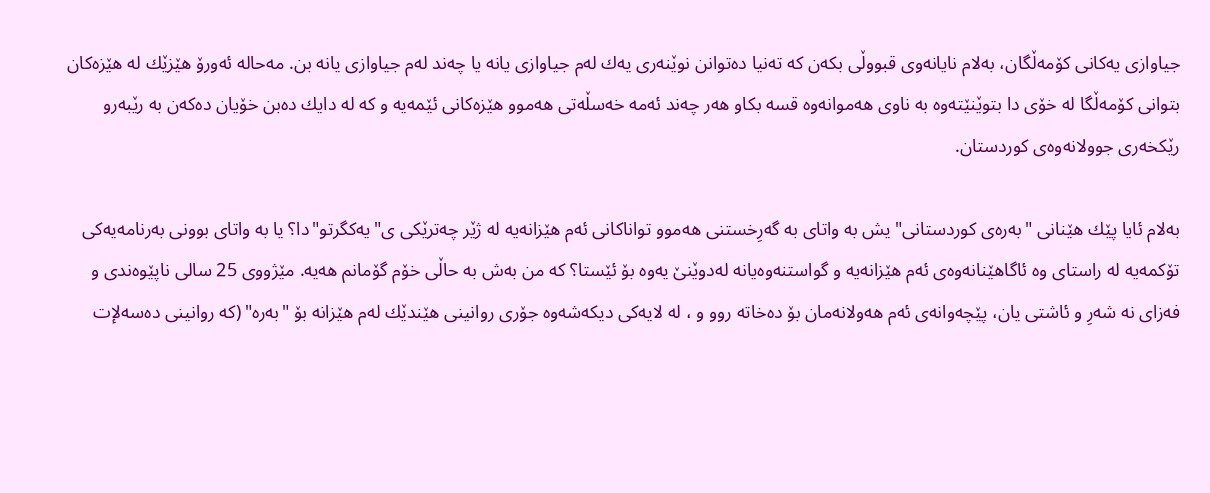جیاوازی یه‌كانی كۆمه‌ڵگان، به‌لام نایانه‌وی قبووڵی بكه‌ن كه‌ ته‌نیا ده‌توانن نوێنه‌ری یه‌ك له‌م جیاوازی یانه‌ یا چه‌ند له‌م جیاوازی یانه‌ بن. مه‌حاله‌ ئه‌ورۆ هێزێك له‌ هێزه‌كان بتوانی كۆمه‌ڵگا له‌ خۆی دا بتوێنێته‌وه‌ به‌ ناوی هه‌موانه‌وه‌ قسه‌ بكاو هه‌ر چه‌ند ئه‌مه‌ خه‌سڵه‌تی هه‌موو هێزه‌كانی ئێمه‌یه‌ و كه‌ له‌ دایك ده‌بن خۆیان ده‌كه‌ن به‌ رێبه‌رو رێكخه‌ری جوولانه‌وه‌ی كوردستان.

به‌لام ئایا پێك هێنانی "به‌ره‌ی كوردستانی"یش به‌ واتای به‌ گه‌رِخستنی هه‌موو تواناكانی ئه‌م هێزانه‌یه‌ له‌ ژێر چه‌ترێكی ی"یه‌كگرتو"دا؟ یا به‌ واتای بوونی به‌رنامه‌یه‌كی تۆكمه‌یه‌ له‌ راستای وه‌ ئاگاهێنانه‌وه‌ی ئه‌م هێزانه‌یه‌ و گواستنه‌وه‌یانه‌ له‌دوێنێ یه‌وه‌ بۆ ئێستا؟ كه‌ من به‌ش به‌ حاڵی خۆم گۆمانم هه‌یه‌. مێژووی 25 سالی ناپێوه‌ندی و فه‌زای نه‌ شه‌رِ و ئاشتی یان، پێچه‌وانه‌ی ئه‌م هه‌ولانه‌مان بۆ ده‌خاته‌ روو و ، له‌ لایه‌كی دیكه‌شه‌وه‌ جۆری روانینی هێندێك له‌م هێزانه‌ بۆ "به‌ره‌" (كه‌ روانینی ده‌سه‌لإت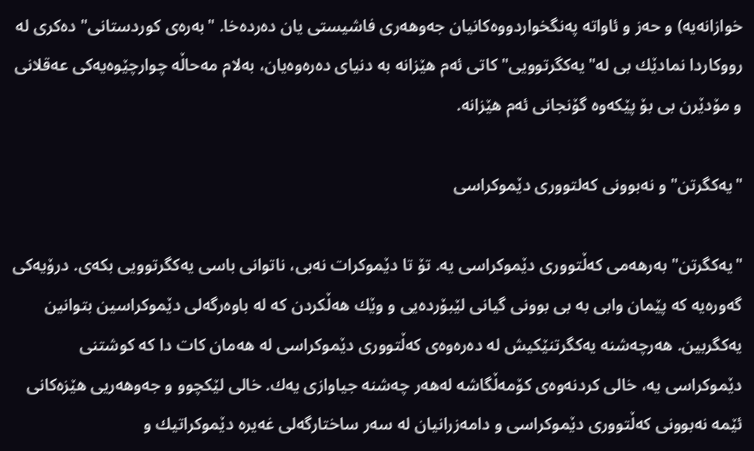خوازانه‌یه‌) و حه‌ز و ئاواته‌ په‌نگخواردووه‌كانیان جه‌وهه‌ری فاشیستی یان ده‌رده‌خا. "به‌ره‌ی كوردستانی" ده‌كری له‌ رووكاردا نمادێك بی له‌"یه‌كگرتوویی" كاتی ئه‌م هێزانه‌ به‌ دنیای ده‌ره‌وه‌یان، به‌لام مه‌حاڵه‌ چوارچێوه‌یه‌كی عه‌قلانی و مۆدێرن بی بۆ پێكه‌وه‌ گۆنجانی ئه‌م هێزانه‌.

"یه‌كگرتن" و نه‌بوونی كه‌لتووری دێموكراسی

"یه‌كگرتن" به‌رهه‌می كه‌ڵتووری دێموكراسی یه‌. تۆ تا دێموكرات نه‌بی، ناتوانی باسی یه‌كگرتوویی بكه‌ی. درۆیه‌كی گه‌وره‌یه‌ كه‌ پێمان وابی به‌ بی بوونی گیانی لێبۆرده‌یی و وێك هه‌ڵكردن كه‌ له‌ باوه‌رگه‌لی دێموكراسین بتوانین یه‌كگربین. هه‌رچه‌شنه‌ یه‌كگرتنێكیش له‌ ده‌ره‌وه‌ی كه‌ڵتووری دێموكراسی له‌ هه‌مان كات دا كه‌ كوشتنی دێموكراسی یه‌، خالی كردنه‌وه‌ی كۆمه‌ڵگاشه‌ له‌هه‌ر چه‌شنه‌ جیاوازی یه‌ك. خالی لێكچوو و جه‌وهه‌ریی هێزه‌كانی ئێمه‌ نه‌بوونی كه‌ڵتووری دێموكراسی و دامه‌زرانیان له‌ سه‌ر ساختارگه‌لی غه‌یره‌ دێموكراتیك و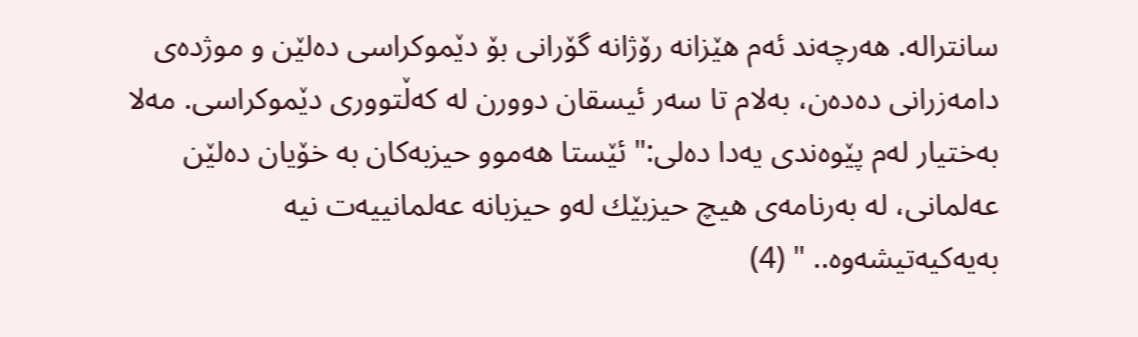سانتراله‌. هه‌رچه‌ند ئه‌م هێزانه‌ رۆژانه‌ گۆرانی بۆ دێموكراسی ده‌لێن و موژده‌ی دامه‌زرانی ده‌ده‌ن، به‌لام تا سه‌ر ئیسقان دوورن له‌ كه‌ڵتووری دێموكراسی. مه‌لا به‌ختیار له‌م پێوه‌ندی یه‌دا ده‌لی:" ئێستا هه‌موو حیزبه‌كان به‌ خۆیان ده‌لێن عه‌لمانی، له‌ به‌رنامه‌ی هیچ حیزبێك له‌و حیزبانه‌ عه‌لمانییه‌ت نیه‌ به‌یه‌كیه‌تیشه‌وه‌.. " (4)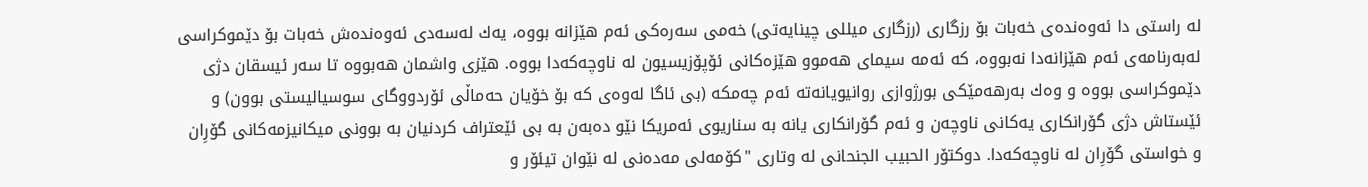له‌ راستی دا ئه‌وه‌نده‌ی خه‌بات بۆ رزگاری (رزگاری میللی چینایه‌تی) خه‌می سه‌ره‌كی ئه‌م هێزانه‌ بووه‌، یه‌ك له‌سه‌دی ئه‌وه‌نده‌ش خه‌بات بۆ دێموكراسی له‌به‌رنامه‌ی ئه‌م هێزانه‌دا نه‌بووه‌، كه‌ ئه‌مه‌ سیمای هه‌موو هێزه‌كانی ئۆپۆزیسیون له‌ ناوچه‌كه‌دا بووه‌. هێزی واشمان هه‌بووه‌ تا سه‌ر ئیسقان دژی دێموكراسی بووه‌ و وه‌ك به‌رهه‌مێكی بورژوازی روانیویانه‌ته‌ ئه‌م چه‌مكه‌ (بی ئاگا له‌وه‌ی كه‌ بۆ خۆیان حه‌ماڵی ئۆردووگای سوسیالیستی بوون) و ئێستاش دژی گۆرانكاری یه‌كانی ناوچه‌ن و ئه‌م گۆرانكاری یانه‌ به‌ سناریوی ئه‌مریكا نێو ده‌به‌ن به‌ بی ئێعتراف كردنیان به‌ بوونی میكانیزمه‌كانی گۆرِان و خواستی گۆرِان له‌ ناوچه‌كه‌دا. دوكتۆر الحبیب الجنحانی له‌ وتاری "كۆمه‌لی مه‌ده‌نی له‌ نێوان تیئۆر و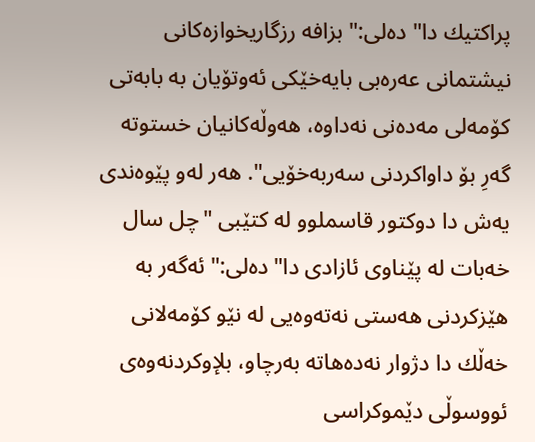پراكتیك دا" ده‌لی:" بزافه‌ رزگاریخوازه‌كانی نیشتمانی عه‌ره‌بی بایه‌خێكی ئه‌وتۆیان به‌ بابه‌تی كۆمه‌لی مه‌ده‌نی نه‌داوه‌، هه‌وڵه‌كانیان خستوته‌ گه‌رِ بۆ داواكردنی سه‌ربه‌خۆیی". هه‌ر له‌و پێوه‌ندی یه‌ش دا دوكتور قاسملوو له‌ كتێبی "چل سال خه‌بات له‌ پێناوی ئازادی دا" ده‌لی:" ئه‌گه‌ر به‌ هێزكردنی هه‌ستی نه‌ته‌وه‌یی له‌ نێو كۆمه‌لانی خه‌ڵك دا دژوار نه‌ده‌هاته‌ به‌رچاو، بلإوكردنه‌وه‌ی ئووسوڵی دێموكراسی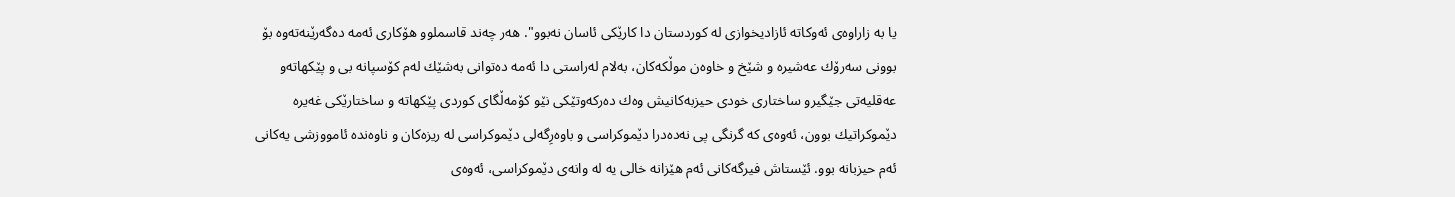یا به‌ زاراوه‌ی ئه‌وكاته‌ ئازادیخوازی له‌ كوردستان دا كارێكی ئاسان نه‌بوو". هه‌ر چه‌ند قاسملوو هۆكاری ئه‌مه‌ ده‌گه‌رێنه‌ته‌وه‌ بۆ بوونی سه‌رۆك عه‌شیره‌ و شێخ و خاوه‌ن موڵكه‌كان، به‌لام له‌راستی دا ئه‌مه‌ ده‌توانی به‌شێك له‌م كۆسپانه‌ بی و پێكهاته‌و عه‌قلیه‌تی جێگیرو ساختاری خودی حیزبه‌كانیش وه‌ك ده‌ركه‌وتێكی نێو كۆمه‌ڵگای كوردی پێكهاته‌ و ساختارێكی غه‌یره‌ دێموكراتیك بوون، ئه‌وه‌ی كه‌ گرنگی پی نه‌ده‌درا دێموكراسی و باوه‌رِگه‌لی دێموكراسی له‌ ریزه‌كان و ناوه‌نده‌ ئامووزشی یه‌كانی ئه‌م حیزبانه‌ بوو. ئێستاش فیرگه‌كانی ئه‌م هێزانه‌ خالی یه‌ له‌ وانه‌ی دێموكراسی، ئه‌وه‌ی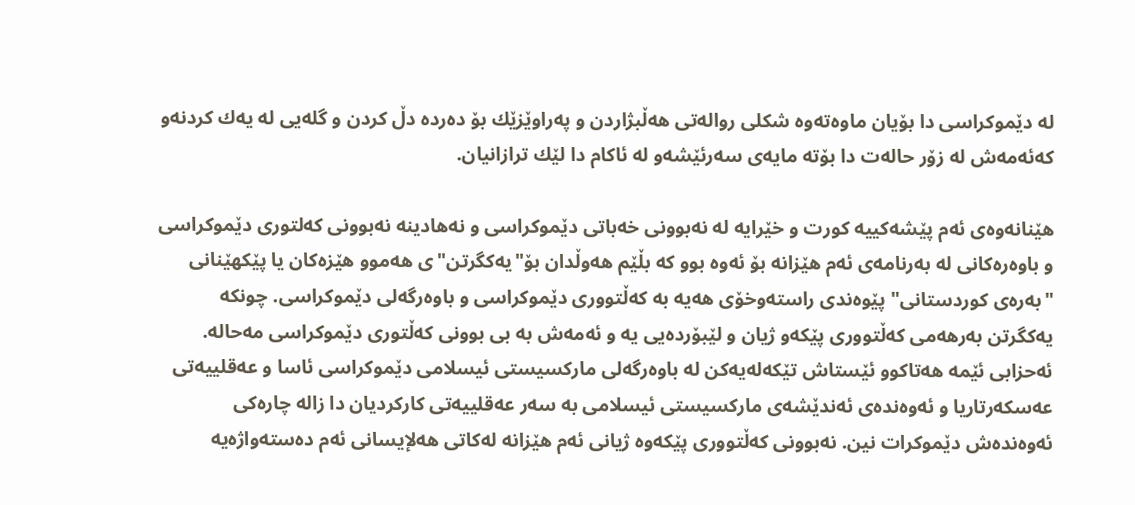له‌ دێموكراسی دا بۆیان ماوه‌ته‌وه‌ شكلی رواله‌تی هه‌ڵبژاردن و په‌راوێزێك بۆ ده‌رده‌ دڵ كردن و گله‌یی له‌ یه‌ك كردنه‌و كه‌ئه‌مه‌ش له‌ زۆر حاله‌ت دا بۆته‌ مایه‌ی سه‌رئێشه‌و له‌ ئاكام دا لێك ترازانیان.

هێنانه‌وه‌ی ئه‌م پێشه‌كییه‌ كورت و خێرایه‌ له‌ نه‌بوونی خه‌باتی دێموكراسی و نه‌هادینه‌ نه‌بوونی كه‌لتوری دێموكراسی و باوه‌ره‌كانی له‌ به‌رنامه‌ی ئه‌م هێزانه‌ بۆ ئه‌وه‌ بوو كه‌ بڵێم هه‌وڵدان بۆ"یه‌كگرتن"ی هه‌موو هێزه‌كان یا پێكهێنانی "به‌ره‌ی كوردستانی" پێوه‌ندی راسته‌وخۆی هه‌یه‌ به‌ كه‌ڵتووری دێموكراسی و باوه‌رگه‌لی دێموكراسی. چونكه‌ یه‌كگرتن به‌رهه‌می كه‌ڵتووری پێكه‌و ژیان و لێبۆرده‌یی یه‌ و ئه‌مه‌ش به‌ بی بوونی كه‌ڵتوری دێموكراسی مه‌حاله‌. ئه‌حزابی ئێمه‌ هه‌تاكوو ئێستاش تێكه‌له‌یه‌كن له‌ باوه‌رگه‌لی ماركسیستی ئیسلامی دێموكراسی ئاسا و عه‌قلییه‌تی عه‌سكه‌رتاریا و ئه‌وه‌نده‌ی ئه‌ندێشه‌ی ماركسیستی ئیسلامی به‌ سه‌ر عه‌قلییه‌تی كاركردیان دا زاله‌ چاره‌كی ئه‌وه‌نده‌ش دێموكرات نین. نه‌بوونی كه‌ڵتووری پێكه‌وه‌ ژیانی ئه‌م هێزانه‌ له‌كاتی هه‌لإیسانی ئه‌م ده‌سته‌واژه‌یه‌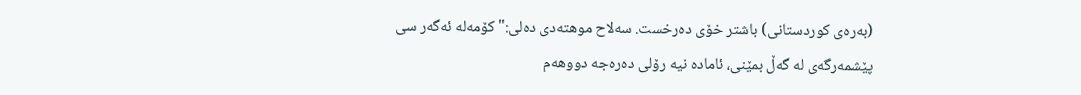(به‌ره‌ی كوردستانی) باشتر خۆی ده‌رخست. سه‌لاح موهته‌دی ده‌لی:" كۆمه‌له‌ ئه‌گه‌ر سی پێشمه‌رگه‌ی له‌ گه‌ڵ بمێنی، ئاماده‌ نیه‌ رۆلی ده‌ره‌جه‌ دووهه‌م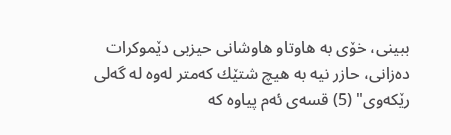ببینی، خۆی به‌ هاوتاو هاوشانی حیزبی دێموكرات ده‌زانی، حازر نیه‌ به‌ هیچ شتێك كه‌متر له‌وه‌ له‌ گه‌لی رێكه‌وی" (5) قسه‌ی ئه‌م پیاوه‌ كه‌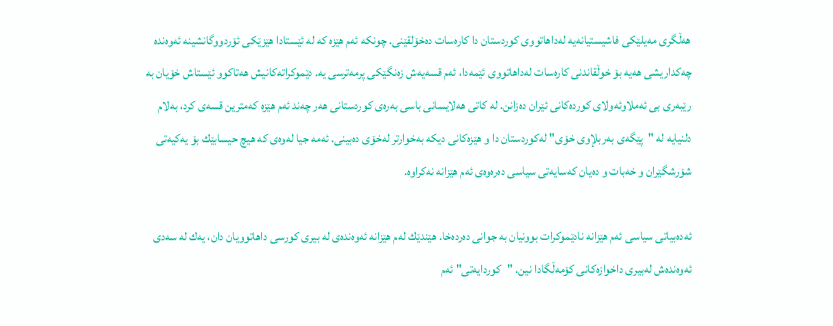هه‌ڵگری مه‌یلێكی فاشیستیانه‌یه‌ له‌داهاتووی كوردستان دا كاره‌سات ده‌خۆلقێنی. چونكه‌ ئه‌م هێزه‌ كه‌ له‌ ئێستادا هێزێكی ئۆردووگانشینه‌ ئه‌وه‌نده‌ چه‌كداریشی هه‌یه‌ بۆ خوڵقاندنی كاره‌سات له‌داهاتووی ئێمه‌دا، ئه‌م قسه‌یه‌ش زه‌نگێكی پرمه‌ترسی یه‌. دێموكراته‌كانیش هه‌تاكوو ئێستاش خۆیان به‌ رێبه‌ری بی ئه‌ملاوئه‌ولای كورده‌كانی ئێران ده‌زانن. له‌ كاتی هه‌لایسانی باسی به‌ره‌ی كوردستانی هه‌ر چه‌ند ئه‌م هێزه‌ كه‌مترین قسه‌ی كرد، به‌لام دلنیایه‌ له‌ "پێگه‌ی به‌ربلإوی خۆی" له‌كوردستان دا و هێزه‌كانی دیكه‌ به‌خوارتر له‌خۆی ده‌بینی. ئه‌مه‌ جیا له‌وه‌ی كه‌ هیچ حیسابێك بۆ یه‌كیه‌تی شۆرشگێران و خه‌بات و ده‌یان كه‌سایه‌تی سیاسی ده‌ره‌وه‌ی ئه‌م هێزانه‌ نه‌كراوه‌.

ئه‌ده‌بیاتی سیاسی ئه‌م هێزانه‌ نادێموكرات بوونیان به‌ جوانی ده‌رده‌خا. هێندێك له‌م هێزانه‌ ئه‌وه‌نده‌ی له‌ بیری كورسی داهاتوویان دان، یه‌ك له‌ سه‌دی ئه‌وه‌نده‌ش له‌بیری داخوازه‌كانی كۆمه‌ڵگادا نین. "كوردایه‌تی" ئه‌م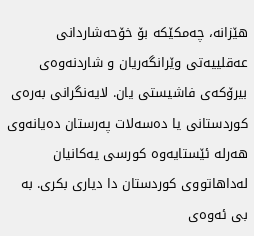هێزانه‌، چه‌مكێكه‌ بۆ خۆحه‌شاردانی عه‌قلییه‌تی وێرانگه‌ریان و شاردنه‌وه‌ی بیرۆكه‌ی فاشیستی یان. لایه‌نگرانی به‌ره‌ی كوردستانی یا ده‌سه‌لات په‌رستان ده‌یانه‌وی هه‌رله‌ ئێستایه‌وه‌ كورسی یه‌كانیان له‌داهاتووی كوردستان دا دیاری بكری. به‌ بی ئه‌وه‌ی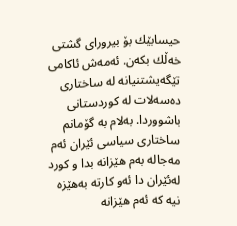حیسابێك بۆ بیرورای گشتی خه‌ڵك بكه‌ن. ئه‌مه‌ش ئاكامی تێگه‌یشتنیانه‌ له‌ ساختاری ده‌سه‌لات له‌ كوردستانی باشووردا. به‌لام به‌ گۆمانم ساختاری سیاسی ئێران ئه‌م مه‌جاله‌ به‌م هێزانه‌ بدا و كورد له‌ئێران دا ئه‌و كارته‌ به‌هێزه‌ نیه‌ كه‌ ئه‌م هێزانه‌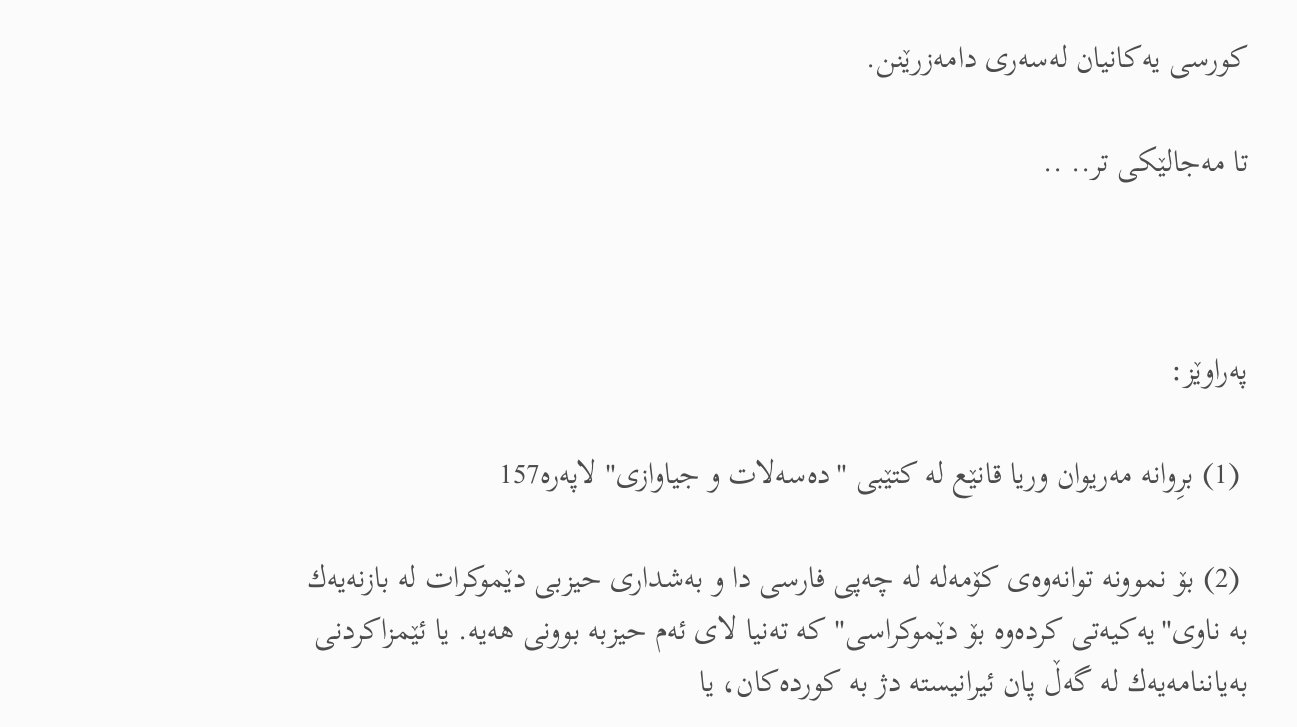كورسی یه‌كانیان له‌سه‌ری دامه‌زرێنن.

تا مه‌جالێكی تر.. ..



په‌راوێز:

 (1) برِوانه‌ مه‌ریوان وریا قانێع له‌ كتێبی "ده‌سه‌لات و جیاوازی" لاپه‌ره‌157

 (2) بۆ نموونه‌ توانه‌وه‌ی كۆمه‌له‌ له‌ چه‌پی فارسی دا و به‌شداری حیزبی دێموكرات له‌ بازنه‌یه‌ك به‌ ناوی"یه‌كیه‌تی كرده‌وه‌ بۆ دێموكراسی" كه‌ ته‌نیا لای ئه‌م حیزبه‌ بوونی هه‌یه‌. یا ئێمزاكردنی به‌یاننامه‌یه‌ك له‌ گه‌ڵ پان ئیرانیسته‌ دژ به‌ كورده‌كان، یا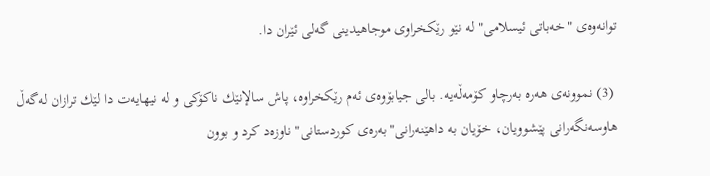توانه‌وه‌ی "خه‌باتی ئیسلامی" له‌ نێو رێكخراوی موجاهیدینی گه‌لی ئێران دا.

 (3) نموونه‌ی هه‌ره‌ به‌رچاو كۆمه‌ڵه‌یه‌. بالی جیابۆوه‌ی ئه‌م رێكخراوه‌، پاش سالإنێك ناكۆكی و له‌ نیهایه‌ت دا لێك ترازان له‌گه‌ڵ هاوسه‌نگه‌رانی پێشوویان، خۆیان به‌ داهێنه‌رانی"به‌ره‌ی كوردستانی" ناوزه‌د كرد و بوون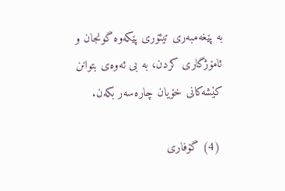به‌ پێغه‌مبه‌ری تیئۆری پێكه‌وه‌ گونجان و ئامۆژگاری كردن، به‌ بی ئه‌وه‌ی بتوانن كێشه‌كانی خۆیان چاره‌سه‌ر بكه‌ن.

 (4) گۆفاری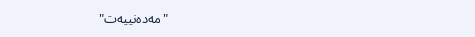"مه‌ده‌نییه‌ت"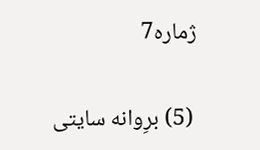ژماره‌7

 (5) برِوانه‌ سایتی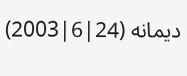دیمانه‌ (24|6|2003)